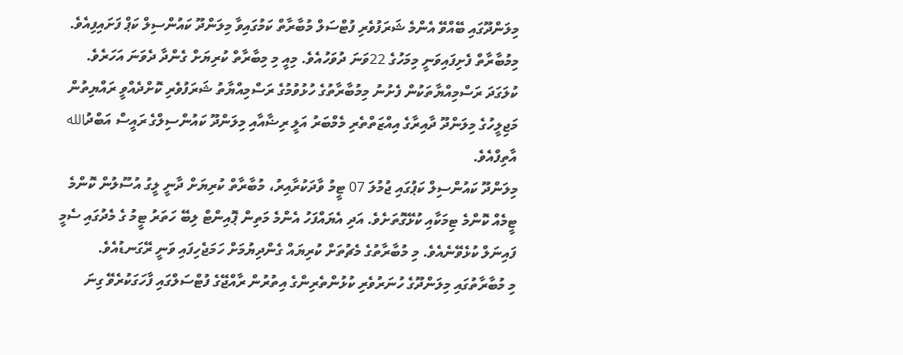މިލަންދޫގައި ބޭއްވޭ އެންމެ ޝަރަފުވެރި ފުޓްސަލް މުބާރާތް ކަމުގައިވާ މިލަންދޫ ކައުންސިލް ކަޕް ފަށައިފިއެވެ.
މިމުބާރާތް ފެށިފައިވަނީ މިމަހުގެ 22ވަނަ ދުވަހުއެވެ. މިއީ މި މިބާރާތް ކުރިޔަށް ގެންދާ ދެވަނަ އަހަރެވެ.
ކުލަގަދަ ރަސްމިއްޔާތަކުން ފެށުނު މިމުބާރާތުގެ ހުޅުވުމުގެ ރަސްމިއްޔާތު ޝަރަފުވެރި ކޮށްދެއްވީ ރައްޔިތުން މަޖިލީހުގެ މިލަންދޫ ދާއިރާގެ އިއްޒަތްތެރި މެމްބަރު އަލީ ރިޟާއާއި މިލަންދޫ ކައުންސިލްގެ ރައީސް އަބްދުالله އާތިފްއެވެ.
މިލަންދޫ ކައުންސިލް ކަޕުގައި ޖުމުލަ 07 ޓީމު ވާދަކުރާއިރު، މުބާރާތް ކުރިޔަށް ދާނީ ލީގު އުސޫލުން ކޮންމެ ޓީމެއް ކޮންމެ ޓިމަކާއި ކުޅޭގޮތަށެވެ. އަދި އެޔައްފަހު އެންމެ މަތިން ޕޮއިންޓް ލިބޭ ހަތަރު ޓީމު ގެ މެދުގައި ސެމީ ފައިނަލް ކުޅެވޭނެއެވެ. މި މުބާރާތުގެ މެޗުތަށް ކުރިޔައް ގެންދިޔުމަށް ހަމަޖެހިފައި ވަނީ ރޭގަނޑުއެވެ.
މި މުބާރާތުގައި މިލަންދޫގެ ހުނަރުވެރި ކުޅުންތެރިންގެ އިތުރުން ރާއްޖޭގެ ފުޓްސަލްގައި ފާހަގަކުރެވޭ ގިނަ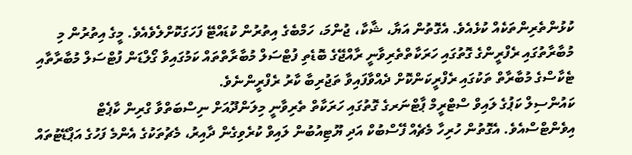ކުޅުންތެރިންތަކެއް ކުޅެއެވެ. އެގޮތުން އަޔާ، ޝާކާ، ޖުންމަ، ހަމްބެގެ އިތުރުން ކުޑައްޓޭ ފަހަގަކޮށްލެވެއެވެ. މީގެ އިތުރުން މި މުބާރާތުގައި ރެފްރީންގެ ގޮތުގައި ހަރަކާތްތެރިވާނީ ރާއްޖޭގެ ބޮޑެތި ފުޓްސަލް މުބާރާތްތައް ކަމުގައިވާ ގޯލްޑަން ފުޓްސަލް މުބާރާތާއި ޓެކާސްގެ މުބާރާތް ތަކުގައި ރެފްރީކަންކޮށް ދެއްވާފައިވާ ތަޖުރިބާ ކާރު ރެފްރީންނެވެ.
ކައުންސިލް ކަޕުގެ ލައިވް ސްޓްރީމް ޕާޓްނަރގެ ގޮތުގައި ހަރަކާތް ތެރިވާނީ މިލަންދޫއަށް ނިސްބަތްވާ ގްރިން ކާޕެޓް އިވެންޓްސްއެވެ. އެގޮތުން ހުރިހާ މެޗެއް ފޭސްބުކް އަދި ޔޫޓިއުބުން ލައިވް ކުރެވިގެން ދާއިރު، މެޗުތަކުގެ އެންމެ ފަހުގެ އަޕްޑޭޓުތައް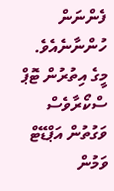ފެންނަން ހުންނާނެއެވެ. މީގެ އިތުރުން ޓޮޕް ސްކޯރާވެސް ވަގުތުން އަޕްޑޭޓް ވަމުން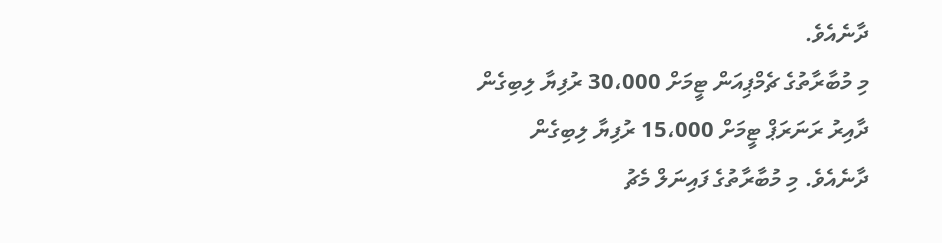ދާނެއެވެ.
މި މުބާރާތުގެ ޗެމްޕިއަން ޓީމަށް 30،000 ރުފިޔާ ލިބިގެން ދާއިރު ރަނަރަޕް ޓީމަށް 15،000 ރުފިޔާ ލިބިގެން ދާނެއެވެ. މި މުބާރާތުގެ ފައިނަލް މެޗު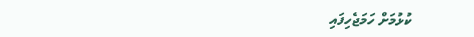ކުޅުމަށް ހަމަޖެހިފައި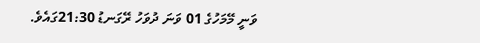ވަނީ މޭމަހުގެ 01 ވަނަ ދުވަހު ރޭގަނޑު 21:30ގައެވެ.